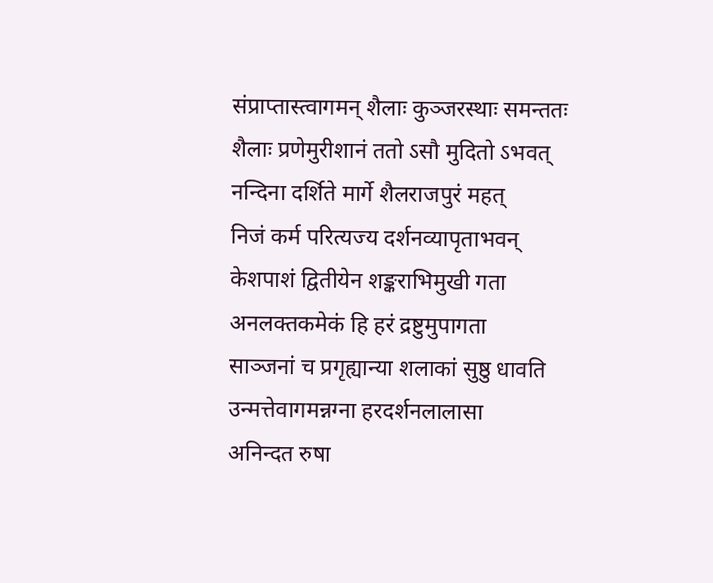संप्राप्तास्त्वागमन् शैलाः कुञ्जरस्थाः समन्ततः
शैलाः प्रणेमुरीशानं ततो ऽसौ मुदितो ऽभवत्
नन्दिना दर्शिते मार्गे शैलराजपुरं महत्
निजं कर्म परित्यज्य दर्शनव्यापृताभवन्
केशपाशं द्वितीयेन शङ्कराभिमुखी गता
अनलक्तकमेकं हि हरं द्रष्टुमुपागता
साञ्जनां च प्रगृह्यान्या शलाकां सुष्ठु धावति
उन्मत्तेवागमन्नग्ना हरदर्शनलालासा
अनिन्दत रुषा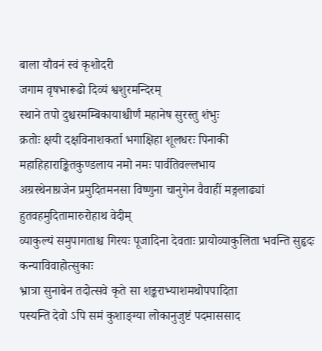बाला यौवनं स्वं कृशोदरी
जगाम वृषभारूढो दिव्यं श्वशुरमन्दिरम्
स्थाने तपो दुश्चरमम्बिकायाश्चीर्णं महानेष सुरस्तु शंभुः
क्रतोः क्षयी दक्षविनाशकर्ता भगाक्षिहा शूलधरः पिनाकी
महाहिहाराङ्कितकुण्डलाय नमो नमः पार्वतिवल्लभाय
अग्रस्थेनाग्रजेन प्रमुदितमनसा विष्णुना चानुगेन वैवाहीं मङ्गलाढ्यां हुतवहमुदितामारुरोहाथ वेदीम्
व्याकुल्यं समुपागताश्च गिरयः पूजादिना देवताः प्रायोव्याकुलिता भवन्ति सुहृदः कन्याविवाहोत्सुकाः
भ्रात्रा सुनाबेन तदोत्सवे कृते सा शङ्कराभ्याशमथोपपादिता
पस्यन्ति देवो ऽपि समं कुशाङ्ग्या लोकानुजुष्टं पदमाससाद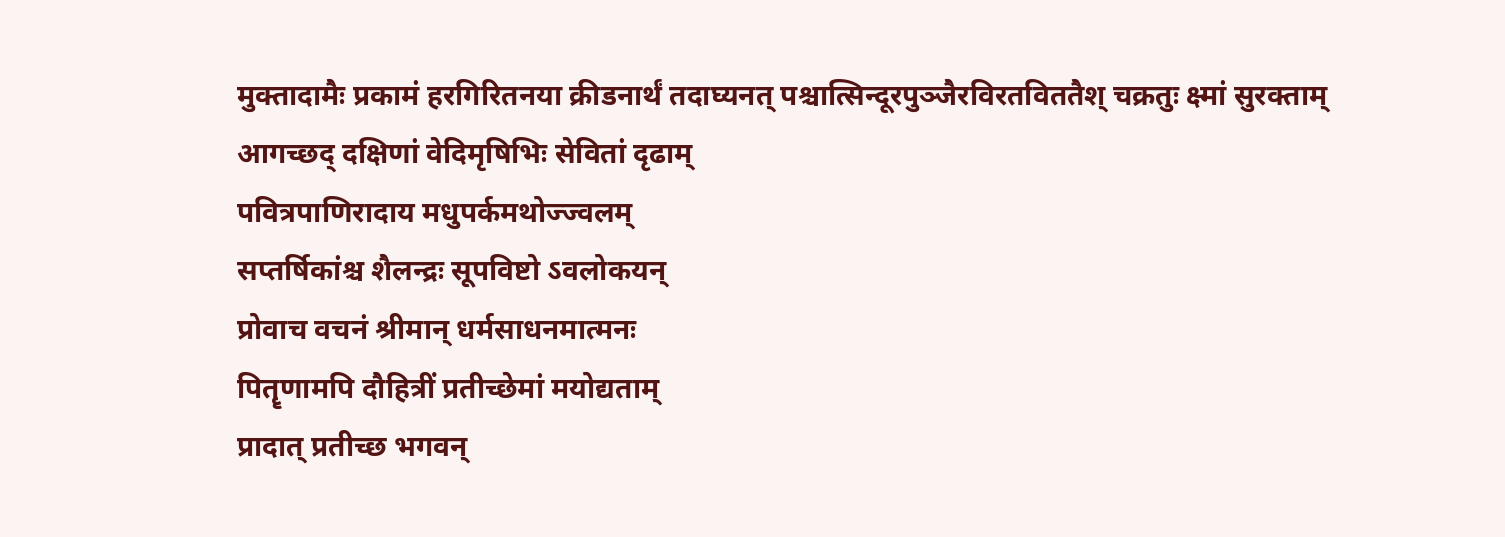मुक्तादामैः प्रकामं हरगिरितनया क्रीडनार्थं तदाघ्यनत् पश्चात्सिन्दूरपुञ्जैरविरतविततैश् चक्रतुः क्ष्मां सुरक्ताम्
आगच्छद् दक्षिणां वेदिमृषिभिः सेवितां दृढाम्
पवित्रपाणिरादाय मधुपर्कमथोज्ज्वलम्
सप्तर्षिकांश्च शैलन्द्रः सूपविष्टो ऽवलोकयन्
प्रोवाच वचनं श्रीमान् धर्मसाधनमात्मनः
पितॄणामपि दौहित्रीं प्रतीच्छेमां मयोद्यताम्
प्रादात् प्रतीच्छ भगवन्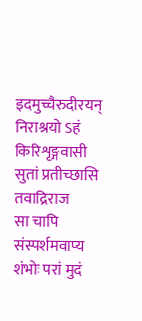इदमुच्चैरुदीरयन्
निराश्रयो ऽहं किरिशृङ्गवासी सुतां प्रतीच्छासि तवाद्रिराज
सा चापि संस्पर्शमवाप्य शंभोः परां मुदं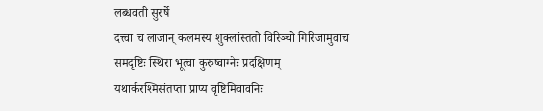लब्धवती सुरर्षे
दत्त्वा च लाजान् कलमस्य शुक्लांस्ततो विरिञ्चो गिरिजामुवाच
समदृष्टिः स्थिरा भूत्वा कुरुष्वाग्नेः प्रदक्षिणम्
यथार्करश्मिसंतप्ता प्राप्य वृष्टिमिवावनिः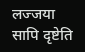लज्जया सापि दृष्टेति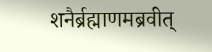शनैर्ब्रह्माणमब्रवीत्